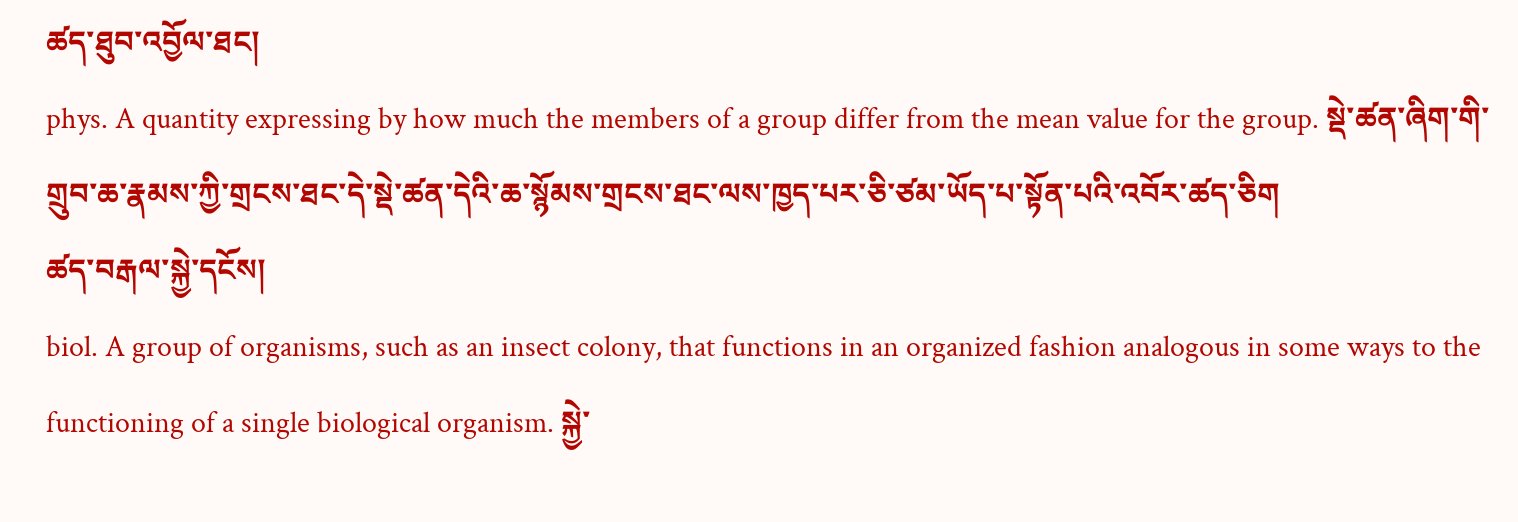ཚད་ཐུབ་འབྱོལ་ཐང།
phys. A quantity expressing by how much the members of a group differ from the mean value for the group. སྡེ་ཚན་ཞིག་གི་གྲུབ་ཆ་རྣམས་ཀྱི་གྲངས་ཐང་དེ་སྡེ་ཚན་དེའི་ཆ་སྙོམས་གྲངས་ཐང་ལས་ཁྱད་པར་ཅི་ཙམ་ཡོད་པ་སྟོན་པའི་འབོར་ཚད་ཅིག
ཚད་བརྒལ་སྐྱེ་དངོས།
biol. A group of organisms, such as an insect colony, that functions in an organized fashion analogous in some ways to the functioning of a single biological organism. སྐྱེ་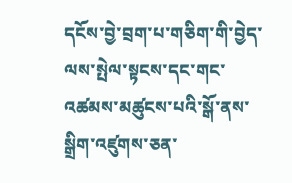དངོས་བྱེ་བྲག་པ་གཅིག་གི་བྱེད་ལས་སྤེལ་སྟངས་དང་གང་འཚམས་མཚུངས་པའི་སྒོ་ནས་སྒྲིག་འཛུགས་ཅན་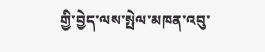གྱི་བྱེད་ལས་སྤེལ་མཁན་འབུ་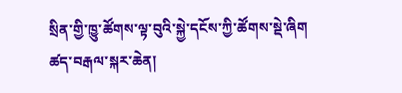སྲིན་གྱི་ཁྱུ་ཚོགས་ལྟ་བུའི་སྐྱེ་དངོས་ཀྱི་ཚོགས་སྡེ་ཞིག
ཚད་བརྒལ་སྐར་ཆེན།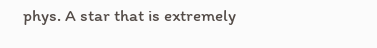phys. A star that is extremely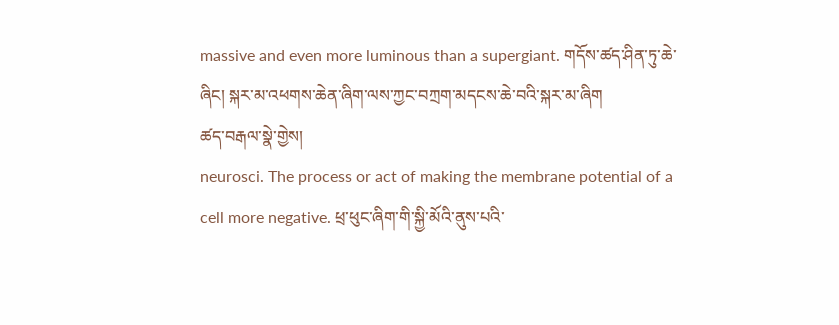massive and even more luminous than a supergiant. གདོས་ཚད་ཤིན་ཏུ་ཆེ་ཞིང། སྐར་མ་འཕགས་ཆེན་ཞིག་ལས་ཀྱང་བཀྲག་མདངས་ཆེ་བའི་སྐར་མ་ཞིག
ཚད་བརྒལ་སྣེ་གྱེས།
neurosci. The process or act of making the membrane potential of a cell more negative. ཕྲ་ཕུང་ཞིག་གི་སྐྱི་མོའི་ནུས་པའི་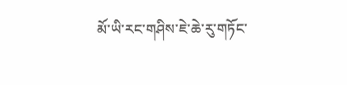མོ་ཡི་རང་གཤིས་ཇེ་ཆེ་རུ་གཏོང་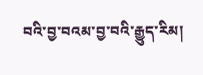བའི་བྱ་བའམ་བྱ་བའི་རྒྱུད་རིམ།